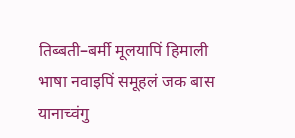तिब्बती–बर्मी मूलयापिं हिमाली भाषा नवाइपिं समूहलं जक बास यानाच्वंगु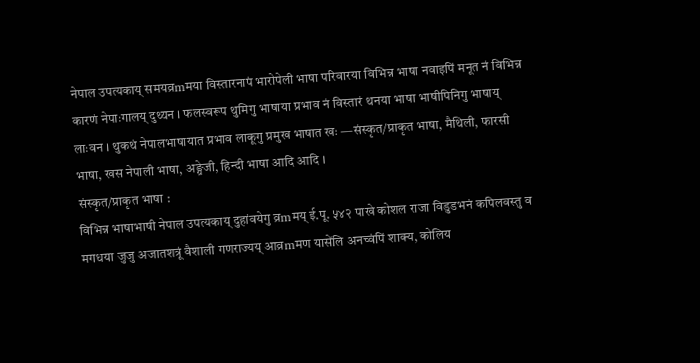नेपाल उपत्यकाय् समयव्रmमया विस्तारनापं भारोपेली भाषा परिवारया विभिन्न भाषा नवाइपिं मनूत नं विभिन्न कारणं नेपाःगालय् दुथ्यन । फलस्वरूप थुमिगु भाषाया प्रभाव नं विस्तारं थनया भाषा भाषीपिनिगु भाषाय् लाःवन । थुकथं नेपालभाषायात प्रभाव लाकूगु प्रमुख भाषात खः —संस्कृत/प्राकृत भाषा, मैथिली, फारसी भाषा, खस नेपाली भाषा, अङ्ग्रेजी, हिन्दी भाषा आदि आदि ।
संस्कृत/प्राकृत भाषा :
विभिन्न भाषाभाषी नेपाल उपत्यकाय् दुहांवयेगु व्रmमय् ई.पू. ५४२ पाखे कोशल राजा विडुडभनं कपिलवस्तु व मगधया जुजु अजातशत्रूं वैशाली गणराज्यय् आव्रmमण यासेंलि अनच्वंपिं शाक्य, कोलिय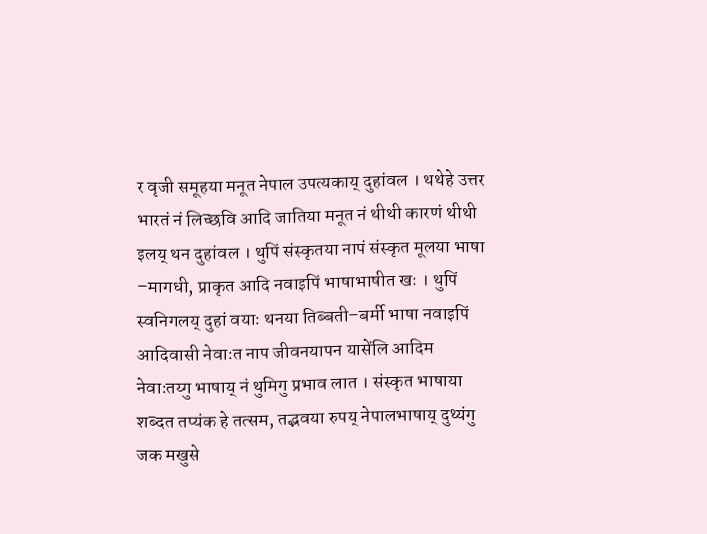र वृजी समूहया मनूत नेपाल उपत्यकाय् दुहांवल । थथेहे उत्तर भारतं नं लिच्छवि आदि जातिया मनूत नं थीथी कारणं थीथी इलय् थन दुहांवल । थुपिं संस्कृतया नापं संस्कृत मूलया भाषा –मागधी, प्राकृत आदि नवाइपिं भाषाभाषीत खः । थुपिं स्वनिगलय् दुहां वयाः थनया तिब्बती–बर्मी भाषा नवाइपिं आदिवासी नेवाःत नाप जीवनयापन यासेंलि आदिम नेवाःतय्गु भाषाय् नं थुमिगु प्रभाव लात । संस्कृत भाषाया शब्दत तप्यंक हे तत्सम, तद्भवया रुपय् नेपालभाषाय् दुथ्यंगु जक मखुसे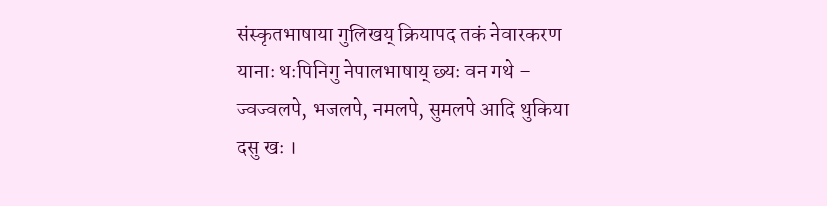संस्कृतभाषाया गुलिखय् क्रियापद तकं नेवारकरण यानाः थःपिनिगु नेपालभाषाय् छ्यः वन गथे – ज्वज्वलपे, भजलपे, नमलपे, सुमलपे आदि थुकिया दसु खः ।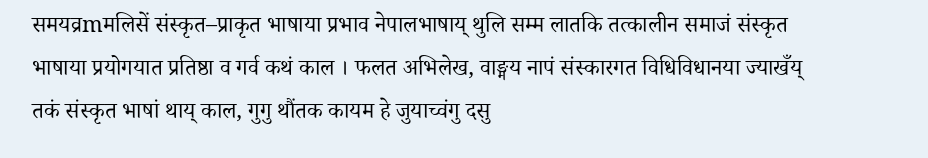समयव्रmमलिसें संस्कृत–प्राकृत भाषाया प्रभाव नेपालभाषाय् थुलि सम्म लातकि तत्कालीन समाजं संस्कृत भाषाया प्रयोगयात प्रतिष्ठा व गर्व कथं काल । फलत अभिलेख, वाङ्मय नापं संस्कारगत विधिविधानया ज्याखँय् तकं संस्कृत भाषां थाय् काल, गुगु थौंतक कायम हे जुयाच्वंगु दसु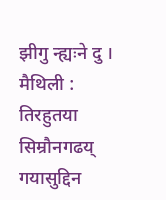झीगु न्ह्यःने दु ।
मैथिली :
तिरहुतया सिम्रौनगढय् गयासुद्दिन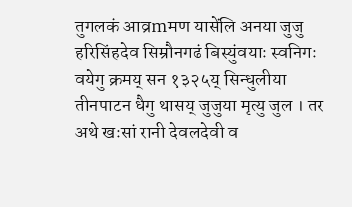तुगलकं आव्रmमण यासेंलि अनया जुजु हरिसिंहदेव सिम्रौनगढं बिस्युंवयाः स्वनिगः वयेगु क्रमय् सन १३२५य् सिन्धुलीया तीनपाटन धैगु थासय् जुजुया मृत्यु जुल । तर अथे खःसां रानी देवलदेवी व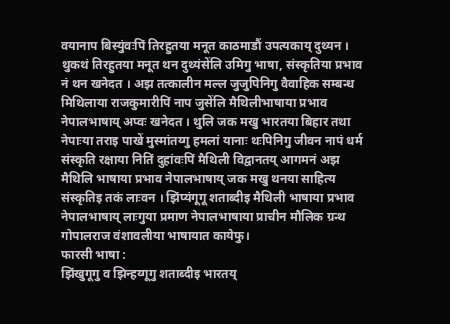वयानाप बिस्युंवःपिं तिरहुतया मनूत काठमाडौं उपत्यकाय् दुथ्यन । थुकथं तिरहुतया मनूत थन दुथ्यंसेंलि उमिगु भाषा, संस्कृतिया प्रभाव नं थन खनेदत । अझ तत्कालीन मल्ल जुजुपिनिगु वैवाहिक सम्बन्ध मिथिलाया राजकुमारीपिं नाप जुसेंलि मैथिलीभाषाया प्रभाव नेपालभाषाय् अप्वः खनेदत । थुलि जक मखु भारतया बिहार तथा नेपाःया तराइ पाखें मुस्मांतय्गु हमलां यानाः थःपिनिगु जीवन नापं धर्म संस्कृति रक्षाया नितिं दुहांवःपिं मैथिली विद्वानतय् आगमनं अझ मैथिलि भाषाया प्रभाव नेपालभाषाय् जक मखु थनया साहित्य संस्कृतिइ तकं लाःवन । झिंप्यंगूगू शताब्दीइ मैथिली भाषाया प्रभाव नेपालभाषाय् लाःगुया प्रमाण नेपालभाषाया प्राचीन मौलिक ग्रन्थ गोपालराज वंशावलीया भाषायात कायेफु।
फारसी भाषा :
झिंखुगूगु व झिन्हय्गूगु शताब्दीइ भारतय्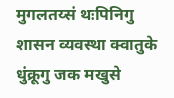मुगलतय्सं थःपिनिगु शासन व्यवस्था क्वातुके धुंक्रूगु जक मखुसे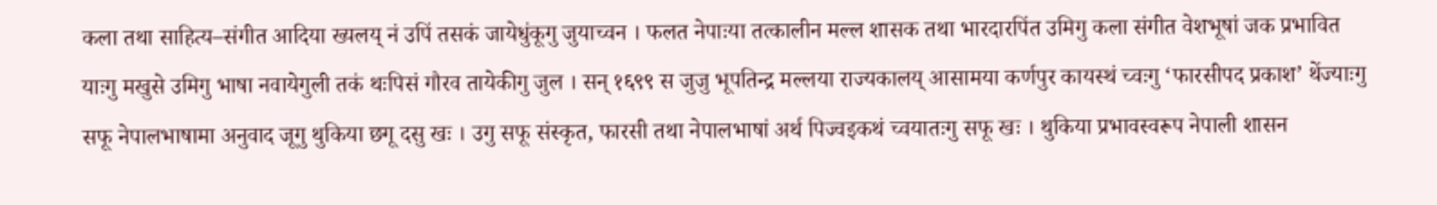कला तथा साहित्य–संगीत आदिया ख्यलय् नं उपिं तसकं जायेधुंकूगु जुयाच्वन । फलत नेपाःया तत्कालीन मल्ल शासक तथा भारदारपिंत उमिगु कला संगीत वेशभूषां जक प्रभावित याःगु मखुसे उमिगु भाषा नवायेगुली तकं थःपिसं गौरव तायेकीगु जुल । सन् १६९९ स जुजु भूपतिन्द्र मल्लया राज्यकालय् आसामया कर्णपुर कायस्थं च्वःगु ‘फारसीपद प्रकाश’ थेंज्याःगु सफू नेपालभाषामा अनुवाद जूगु थुकिया छगू दसु खः । उगु सफू संस्कृत, फारसी तथा नेपालभाषां अर्थ पिज्वइकथं च्वयातःगु सफू खः । थुकिया प्रभावस्वरूप नेपाली शासन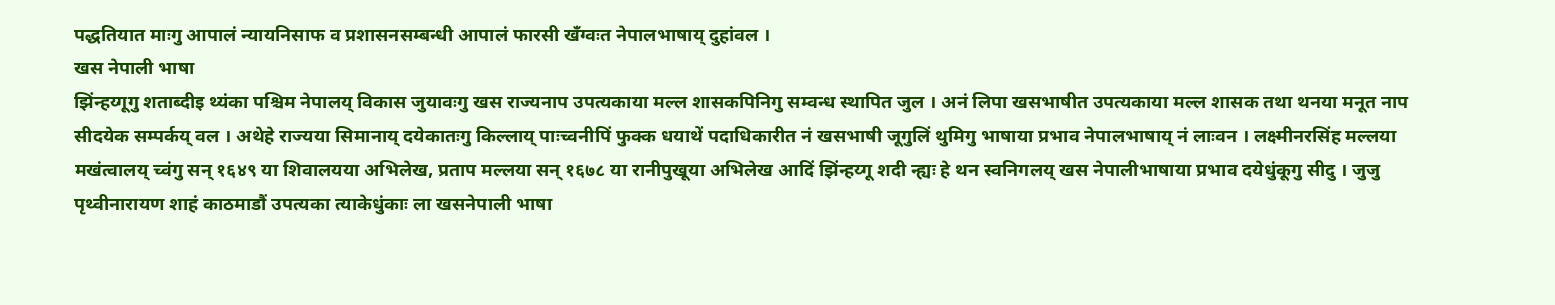पद्धतियात माःगु आपालं न्यायनिसाफ व प्रशासनसम्बन्धी आपालं फारसी खँग्वःत नेपालभाषाय् दुहांवल ।
खस नेपाली भाषा
झिंन्हय्गूगु शताब्दीइ थ्यंका पश्चिम नेपालय् विकास जुयावःगु खस राज्यनाप उपत्यकाया मल्ल शासकपिनिगु सम्वन्ध स्थापित जुल । अनं लिपा खसभाषीत उपत्यकाया मल्ल शासक तथा थनया मनूत नाप सीदयेक सम्पर्कय् वल । अथेहे राज्यया सिमानाय् दयेकातःगु किल्लाय् पाःच्वनीपिं फुक्क धयाथें पदाधिकारीत नं खसभाषी जूगुलिं थुमिगु भाषाया प्रभाव नेपालभाषाय् नं लाःवन । लक्ष्मीनरसिंह मल्लया मखंत्वालय् च्वंगु सन् १६४९ या शिवालयया अभिलेख, प्रताप मल्लया सन् १६७८ या रानीपुखूया अभिलेख आदिं झिंन्हय्गू शदी न्ह्यः हे थन स्वनिगलय् खस नेपालीभाषाया प्रभाव दयेधुंकूगु सीदु । जुजु पृथ्वीनारायण शाहं काठमाडौं उपत्यका त्याकेधुंकाः ला खसनेपाली भाषा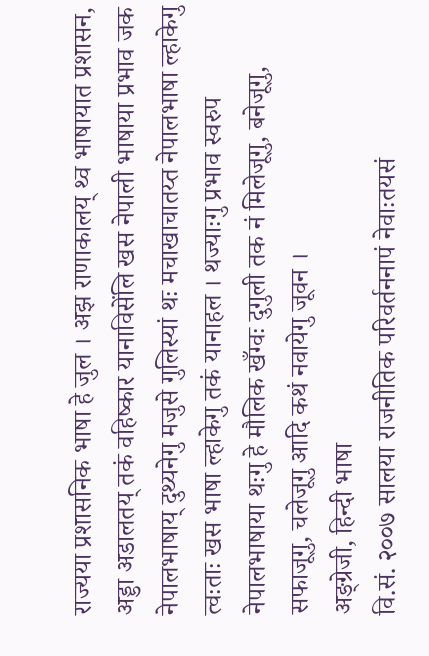राज्यया प्रशासनिक भाषा हे जुल । अझ राणाकालय् थ्व भाषायात प्रशासन, अड्डा अडालतय् तकं वहिष्कार यानाविसेंलि खस नेपाली भाषाया प्रभाव जक नेपालभाषाय् दुथ्यनेगु मजुसे गुलिस्यां थः मचाखाचातय्त नेपालभाषा ल्हाकेगु त्वःताः खस भाषा ल्हाकेगु तकं यानाहल । थज्याःगु प्रभाव स्वरुप नेपालभाषाया थःगु हे मौलिक खँग्वः दुगुली तक नं मिलेजूगु, बनेजूगु, सफाजूगु, चलेजूगु आदि कथं नवायेगु जूवन ।
अङ्ग्रेजी, हिन्दी भाषा
वि.सं. २००७ सालया राजनीतिक परिवर्तननापं नेवाःतयसं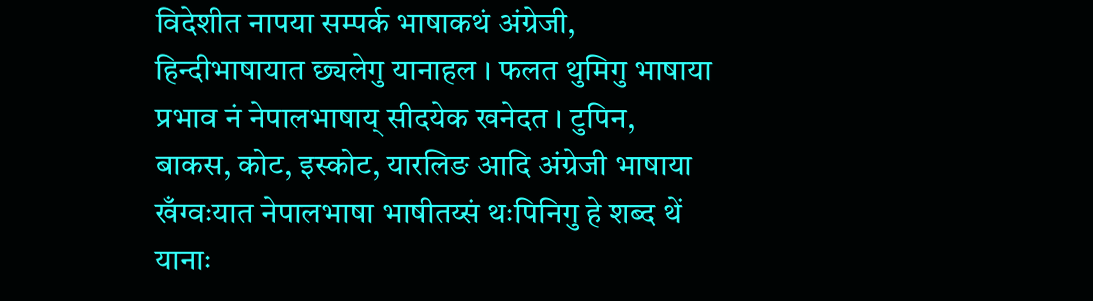विदेशीत नापया सम्पर्क भाषाकथं अंग्रेजी, हिन्दीभाषायात छ्यलेगु यानाहल । फलत थुमिगु भाषाया प्रभाव नं नेपालभाषाय् सीदयेक खनेदत । टुपिन, बाकस, कोट, इस्कोट, यारलिङ आदि अंग्रेजी भाषाया खँग्वःयात नेपालभाषा भाषीतय्सं थःपिनिगु हे शब्द थें यानाः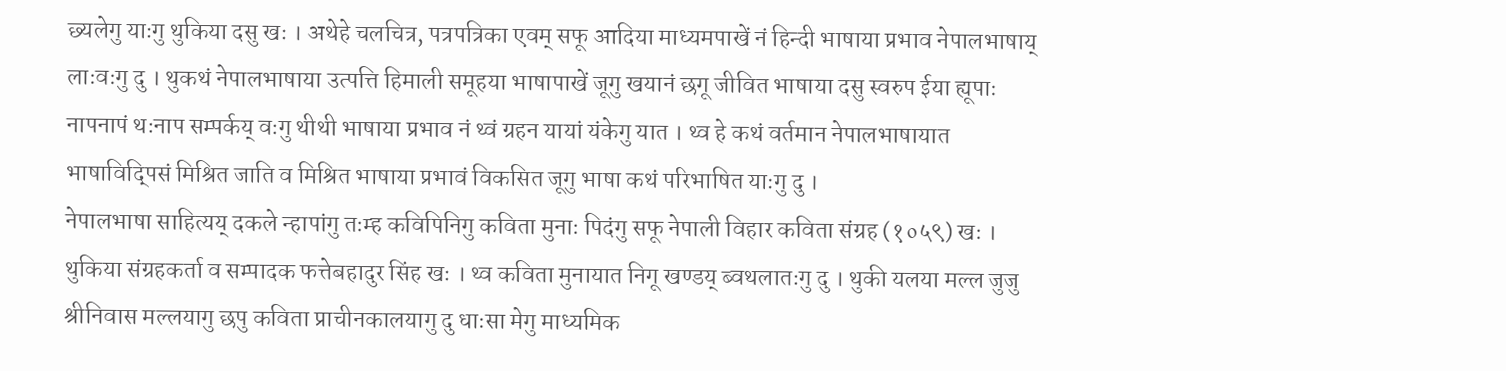छ्यलेगु याःगु थुकिया दसु खः । अथेहे चलचित्र, पत्रपत्रिका एवम् सफू आदिया माध्यमपाखें नं हिन्दी भाषाया प्रभाव नेपालभाषाय् लाःवःगु दु । थुकथं नेपालभाषाया उत्पत्ति हिमाली समूहया भाषापाखें जूगु खयानं छगू जीवित भाषाया दसु स्वरुप ईया ह्यूपाः नापनापं थःनाप सम्पर्कय् वःगु थीथी भाषाया प्रभाव नं थ्वं ग्रहन यायां यंकेगु यात । थ्व हे कथं वर्तमान नेपालभाषायात भाषाविद्पिसं मिश्रित जाति व मिश्रित भाषाया प्रभावं विकसित जूगु भाषा कथं परिभाषित याःगु दु ।
नेपालभाषा साहित्यय् दकले न्हापांगु तःम्ह कविपिनिगु कविता मुनाः पिदंगु सफू नेपाली विहार कविता संग्रह (१०५९) खः । थुकिया संग्रहकर्ता व सम्पादक फत्तेबहादुर सिंह खः । थ्व कविता मुनायात निगू खण्डय् ब्वथलातःगु दु । थुकी यलया मल्ल जुजु श्रीनिवास मल्लयागु छपु कविता प्राचीनकालयागु दु धाःसा मेगु माध्यमिक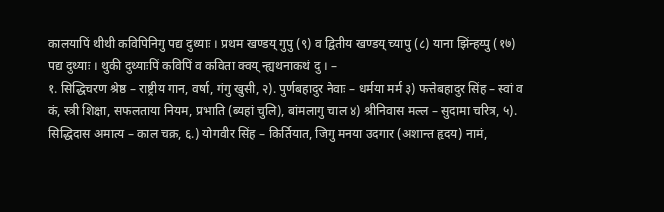कालयापिं थीथी कविपिनिगु पद्य दुथ्याः । प्रथम खण्डय् गुपु (९) व द्वितीय खण्डय् च्यापु (८) याना झिंन्हय्पु (१७) पद्य दुथ्याः । थुकी दुथ्याःपिं कविपिं व कविता क्वय् न्ह्यथनाकथं दु । –
१. सिद्धिचरण श्रेष्ठ – राष्ट्रीय गान, वर्षा, गंगु खुसी, २). पुर्णबहादुर नेवाः – धर्मया मर्म ३) फत्तेबहादुर सिंह – स्वां व कं, स्त्री शिक्षा, सफलताया नियम, प्रभाति (ब्यहां चुलि), बांमलागु चाल ४) श्रीनिवास मल्ल – सुदामा चरित्र, ५). सिद्धिदास अमात्य – काल चक्र, ६.) योगवीर सिंह – किर्तियात, जिगु मनया उदगार (अशान्त हृदय) नामं,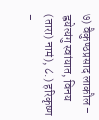७) वैकुण्ठप्रसाद लाकौल – ह्वयेत्यंगु स्वांयात, विनय (तारा) नामं), ८.) हरिकृष्ण –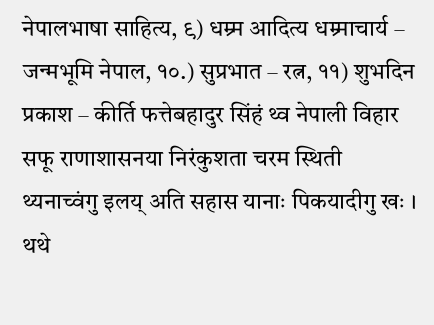नेपालभाषा साहित्य, ९) धम्र्म आदित्य धम्र्माचार्य – जन्मभूमि नेपाल, १०.) सुप्रभात – रत्न, ११) शुभदिन प्रकाश – कीर्ति फत्तेबहादुर सिंहं थ्व नेपाली विहार सफू राणाशासनया निरंकुशता चरम स्थिती थ्यनाच्वंगु इलय् अति सहास यानाः पिकयादीगु खः । थथे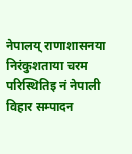नेपालय् राणाशासनया निरंकुशताया चरम परिस्थितिइ नं नेपाली विहार सम्पादन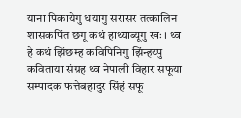याना पिकायेगु धयागु सरासर तत्कालिन शासकपिंत छगू कथं हाथ्याब्यूगु खः । थ्व हे कथं झिंछम्ह कविपिनिगु झिंन्हय्पु कविताया संग्रह थ्व नेपाली विहार सफूया सम्पादक फत्तेबहादुर सिंहं सफू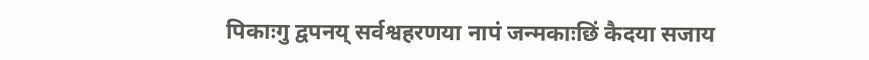पिकाःगु द्वपनय् सर्वश्वहरणया नापं जन्मकाःछिं कैदया सजाय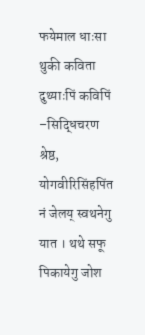फयेमाल धाःसा थुकी कविता दुथ्याःपिं कविपिं –सिद्धिचरण श्रेष्ठ, योगवीरिसिंहपिंत नं जेलय् स्वथनेगु यात । थथे सफू पिकायेगु जोश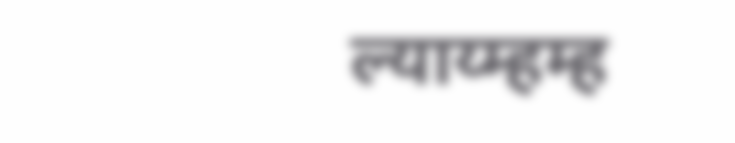ल्याय्म्हम्ह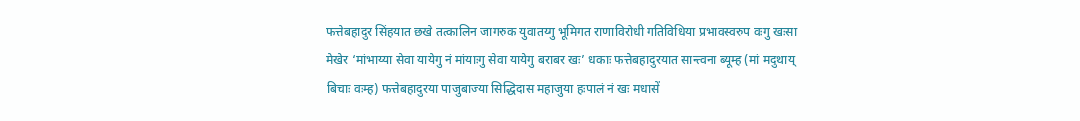फत्तेबहादुर सिंहयात छखे तत्कालिन जागरुक युवातय्गु भूमिगत राणाविरोधी गतिविधिया प्रभावस्वरुप वःगु खःसा मेखेर ‘मांभाय्या सेवा यायेगु नं मांयाःगु सेवा यायेगु बराबर खः’ धकाः फत्तेबहादुरयात सान्त्वना ब्यूम्ह (मां मदुथाय् बिचाः वःम्ह) फत्तेबहादुरया पाजुबाज्या सिद्धिदास महाजुया हःपालं नं खः मधासें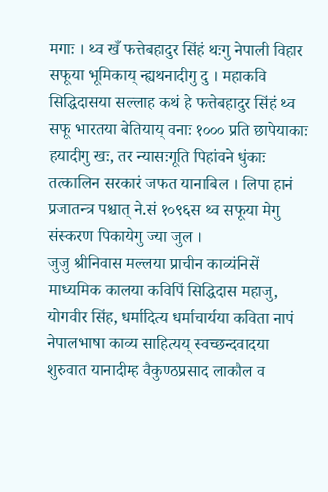मगाः । थ्व खँ फत्तेबहादुर सिंहं थःगु नेपाली विहार सफूया भूमिकाय् न्ह्यथनादीगु दु । महाकवि सिद्धिदासया सल्लाह कथं हे फत्तेबहादुर सिंहं थ्व सफू भारतया बेतियाय् वनाः १००० प्रति छापेयाकाः हयादीगु खः, तर न्यासःगूति पिहांवने धुंकाः तत्कालिन सरकारं जफत यानाबिल । लिपा हानं प्रजातन्त्र पश्चात् ने.सं १०९६स थ्व सफूया मेगु संस्करण पिकायेगु ज्या जुल ।
जुजु श्रीनिवास मल्लया प्राचीन काव्यंनिसें माध्यमिक कालया कविपिं सिद्धिदास महाजु, योगवीर सिंह, धर्मादित्य धर्माचार्यया कविता नापं नेपालभाषा काव्य साहित्यय् स्वच्छन्दवादया शुरुवात यानादीम्ह वैकुण्ठप्रसाद लाकौल व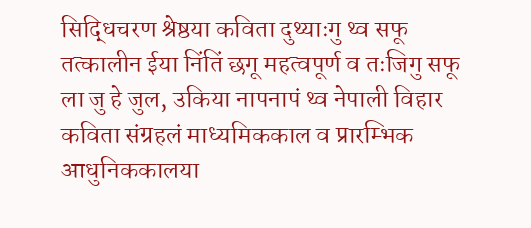सिद्धिचरण श्रेष्ठया कविता दुथ्याःगु थ्व सफू तत्कालीन ईया निंतिं छगू महत्वपूर्ण व तःजिगु सफू ला जु हे जुल, उकिया नापनापं थ्व नेपाली विहार कविता संग्रहलं माध्यमिककाल व प्रारम्भिक आधुनिककालया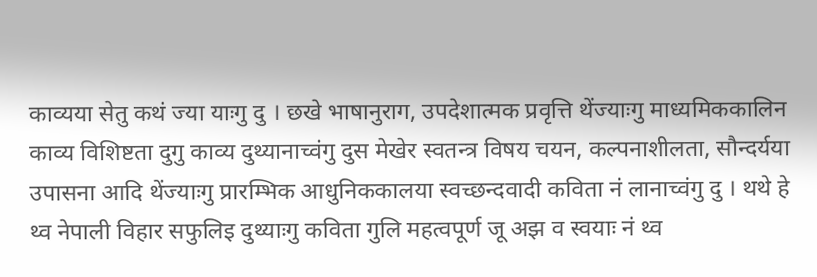काव्यया सेतु कथं ज्या याःगु दु । छखे भाषानुराग, उपदेशात्मक प्रवृत्ति थेंज्याःगु माध्यमिककालिन काव्य विशिष्टता दुगु काव्य दुथ्यानाच्वंगु दुस मेखेर स्वतन्त्र विषय चयन, कल्पनाशीलता, सौन्दर्यया उपासना आदि थेंज्याःगु प्रारम्भिक आधुनिककालया स्वच्छन्दवादी कविता नं लानाच्वंगु दु । थथे हे थ्व नेपाली विहार सफुलिइ दुथ्याःगु कविता गुलि महत्वपूर्ण जू अझ व स्वयाः नं थ्व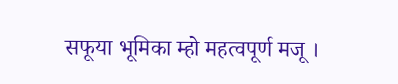सफूया भूमिका म्हो महत्वपूर्ण मजू ।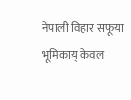नेपाली विहार सफूया भूमिकाय् केवल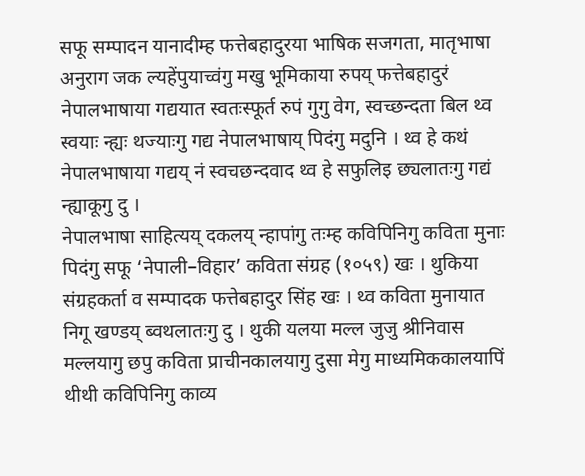सफू सम्पादन यानादीम्ह फत्तेबहादुरया भाषिक सजगता, मातृभाषा अनुराग जक ल्यहेंपुयाच्वंगु मखु भूमिकाया रुपय् फत्तेबहादुरं नेपालभाषाया गद्ययात स्वतःस्फूर्त रुपं गुगु वेग, स्वच्छन्दता बिल थ्व स्वयाः न्ह्यः थज्याःगु गद्य नेपालभाषाय् पिदंगु मदुनि । थ्व हे कथं नेपालभाषाया गद्यय् नं स्वचछन्दवाद थ्व हे सफुलिइ छ्यलातःगु गद्यं न्ह्याकूगु दु ।
नेपालभाषा साहित्यय् दकलय् न्हापांगु तःम्ह कविपिनिगु कविता मुनाः पिदंगु सफू ‘नेपाली–विहार’ कविता संग्रह (१०५९) खः । थुकिया संग्रहकर्ता व सम्पादक फत्तेबहादुर सिंह खः । थ्व कविता मुनायात निगू खण्डय् ब्वथलातःगु दु । थुकी यलया मल्ल जुजु श्रीनिवास मल्लयागु छपु कविता प्राचीनकालयागु दुसा मेगु माध्यमिककालयापिं थीथी कविपिनिगु काव्य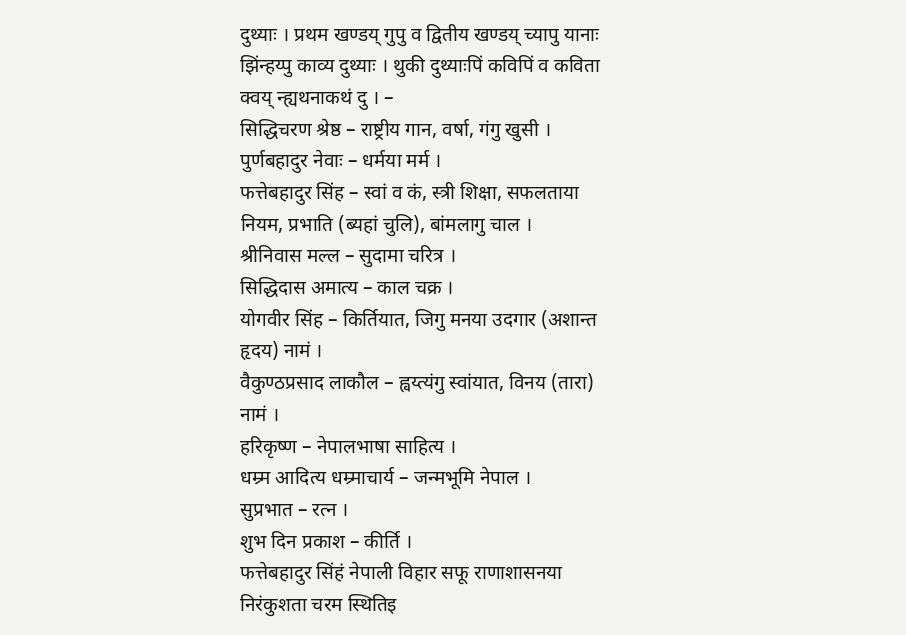दुथ्याः । प्रथम खण्डय् गुपु व द्वितीय खण्डय् च्यापु यानाः झिंन्हय्पु काव्य दुथ्याः । थुकी दुथ्याःपिं कविपिं व कविता क्वय् न्ह्यथनाकथं दु । –
सिद्धिचरण श्रेष्ठ – राष्ट्रीय गान, वर्षा, गंगु खुसी ।
पुर्णबहादुर नेवाः – धर्मया मर्म ।
फत्तेबहादुर सिंह – स्वां व कं, स्त्री शिक्षा, सफलताया नियम, प्रभाति (ब्यहां चुलि), बांमलागु चाल ।
श्रीनिवास मल्ल – सुदामा चरित्र ।
सिद्धिदास अमात्य – काल चक्र ।
योगवीर सिंह – किर्तियात, जिगु मनया उदगार (अशान्त हृदय) नामं ।
वैकुण्ठप्रसाद लाकौल – ह्वय्त्यंगु स्वांयात, विनय (तारा) नामं ।
हरिकृष्ण – नेपालभाषा साहित्य ।
धम्र्म आदित्य धम्र्माचार्य – जन्मभूमि नेपाल ।
सुप्रभात – रत्न ।
शुभ दिन प्रकाश – कीर्ति ।
फत्तेबहादुर सिंहं नेपाली विहार सफू राणाशासनया निरंकुशता चरम स्थितिइ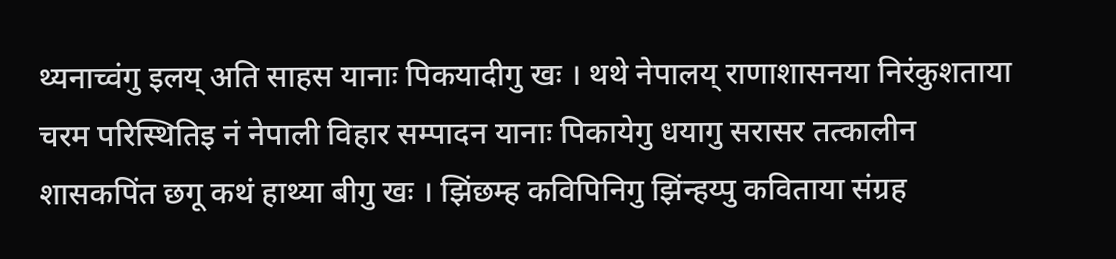थ्यनाच्वंगु इलय् अति साहस यानाः पिकयादीगु खः । थथे नेपालय् राणाशासनया निरंकुशताया चरम परिस्थितिइ नं नेपाली विहार सम्पादन यानाः पिकायेगु धयागु सरासर तत्कालीन शासकपिंत छगू कथं हाथ्या बीगु खः । झिंछम्ह कविपिनिगु झिंन्हय्पु कविताया संग्रह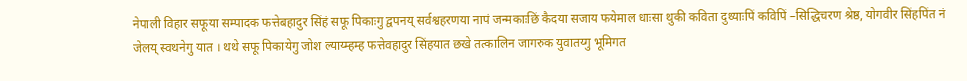नेपाली विहार सफूया सम्पादक फत्तेबहादुर सिंहं सफू पिकाःगु द्वपनय् सर्वश्वहरणया नापं जन्मकाःछिं कैदया सजाय फयेमाल धाःसा थुकी कविता दुथ्याःपिं कविपिं –सिद्धिचरण श्रेष्ठ, योगवीर सिंहपिंत नं जेलय् स्वथनेगु यात । थथे सफू पिकायेगु जोश ल्याय्म्हम्ह फत्तेवहादुर सिंहयात छखे तत्कालिन जागरुक युवातय्गु भूमिगत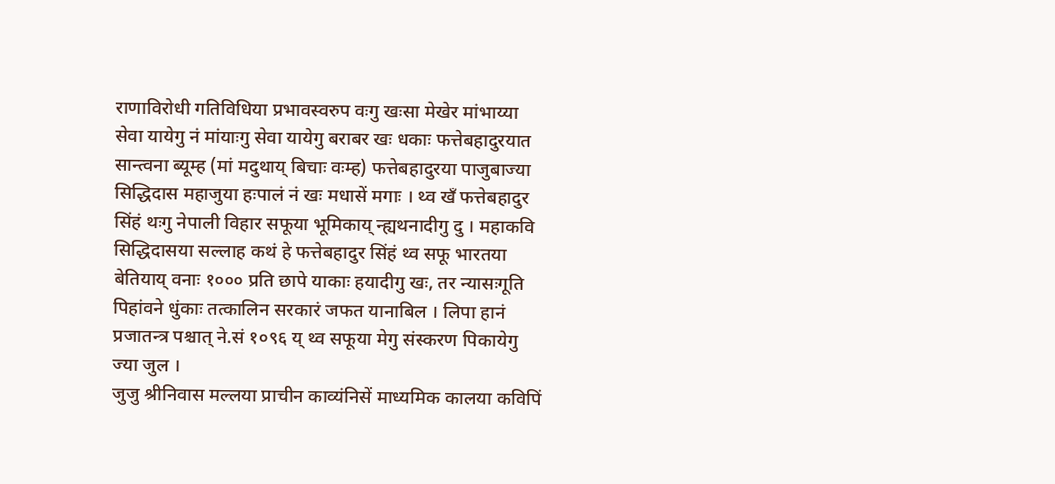राणाविरोधी गतिविधिया प्रभावस्वरुप वःगु खःसा मेखेर मांभाय्या सेवा यायेगु नं मांयाःगु सेवा यायेगु बराबर खः धकाः फत्तेबहादुरयात सान्त्वना ब्यूम्ह (मां मदुथाय् बिचाः वःम्ह) फत्तेबहादुरया पाजुबाज्या सिद्धिदास महाजुया हःपालं नं खः मधासें मगाः । थ्व खँ फत्तेबहादुर सिंहं थःगु नेपाली विहार सफूया भूमिकाय् न्ह्यथनादीगु दु । महाकवि सिद्धिदासया सल्लाह कथं हे फत्तेबहादुर सिंहं थ्व सफू भारतया बेतियाय् वनाः १००० प्रति छापे याकाः हयादीगु खः, तर न्यासःगूति पिहांवने धुंकाः तत्कालिन सरकारं जफत यानाबिल । लिपा हानं प्रजातन्त्र पश्चात् ने.सं १०९६ य् थ्व सफूया मेगु संस्करण पिकायेगु ज्या जुल ।
जुजु श्रीनिवास मल्लया प्राचीन काव्यंनिसें माध्यमिक कालया कविपिं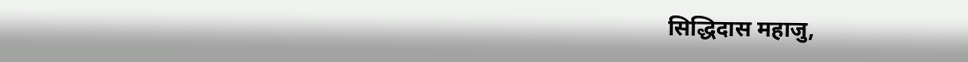सिद्धिदास महाजु,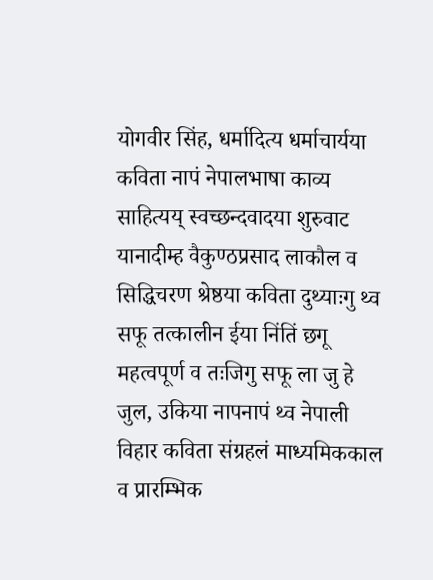योगवीर सिंह, धर्मादित्य धर्माचार्यया कविता नापं नेपालभाषा काव्य साहित्यय् स्वच्छन्दवादया शुरुवाट यानादीम्ह वैकुण्ठप्रसाद लाकौल व सिद्धिचरण श्रेष्ठया कविता दुथ्याःगु थ्व सफू तत्कालीन ईया निंतिं छगू महत्वपूर्ण व तःजिगु सफू ला जु हे जुल, उकिया नापनापं थ्व नेपाली विहार कविता संग्रहलं माध्यमिककाल व प्रारम्भिक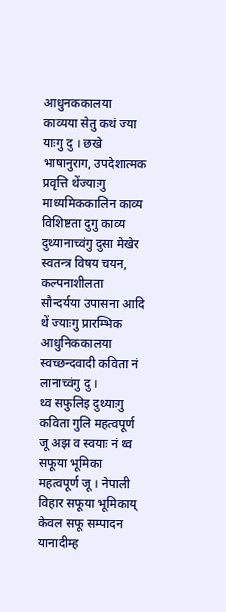आधुनककालया काव्यया सेतु कथं ज्या याःगु दु । छखे भाषानुराग, उपदेशात्मक प्रवृत्ति थेंज्याःगु माध्यमिककालिन काव्य विशिष्टता दुगु काव्य दुथ्यानाच्वंगु दुसा मेखेर स्वतन्त्र विषय चयन, कल्पनाशीलता सौन्दर्यया उपासना आदि थें ज्याःगु प्रारम्भिक आधुनिककालया स्वच्छन्दवादी कविता नं लानाच्वंगु दु ।
थ्व सफुलिइ दुथ्याःगु कविता गुलि महत्वपूर्ण जू अझ व स्वयाः नं थ्व सफूया भूमिका महत्वपूर्ण जू । नेपाली विहार सफूया भूमिकाय् केवल सफू सम्पादन यानादीम्ह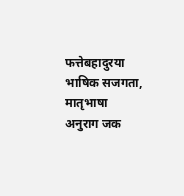फत्तेबहादुरया भाषिक सजगता, मातृभाषा अनुराग जक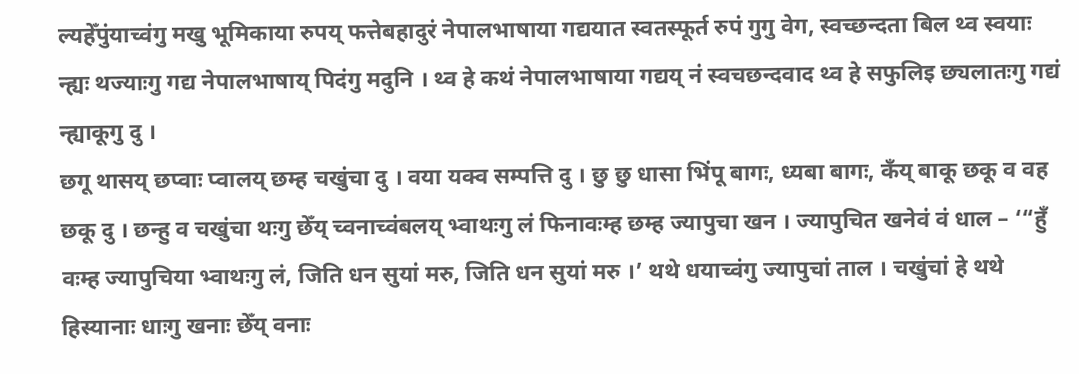ल्यहेँपुंयाच्वंगु मखु भूमिकाया रुपय् फत्तेबहादुरं नेपालभाषाया गद्ययात स्वतस्फूर्त रुपं गुगु वेग, स्वच्छन्दता बिल थ्व स्वयाः न्ह्यः थज्याःगु गद्य नेपालभाषाय् पिदंगु मदुनि । थ्व हे कथं नेपालभाषाया गद्यय् नं स्वचछन्दवाद थ्व हे सफुलिइ छ्यलातःगु गद्यं न्ह्याकूगु दु ।
छगू थासय् छप्वाः प्वालय् छम्ह चखुंचा दु । वया यक्व सम्पत्ति दु । छु छु धासा भिंपू बागः, ध्यबा बागः, कँय् बाकू छकू व वह छकू दु । छन्हु व चखुंचा थःगु छेँय् च्वनाच्वंबलय् भ्वाथःगु लं फिनावःम्ह छम्ह ज्यापुचा खन । ज्यापुचित खनेवं वं धाल – ‘“हुँ वःम्ह ज्यापुचिया भ्वाथःगु लं, जिति धन सुयां मरु, जिति धन सुयां मरु ।’ थथे धयाच्वंगु ज्यापुचां ताल । चखुंचां हे थथे हिस्यानाः धाःगु खनाः छेँय् वनाः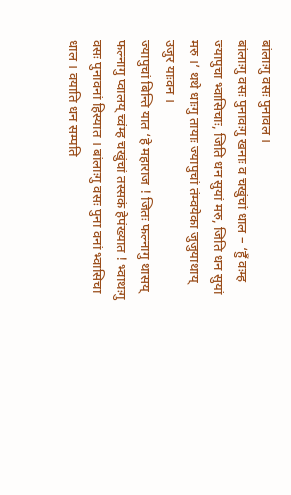बांलाःगु वसः पुनावल ।
बांलाःगु वसः पुनावःगु खनाः व चखुंचां धाल – ‘हुँ वःम्ह ज्यापुचा भ्वासिचाः, जिति धन सुयां मरु, जिति धन सुयां मरु ।’ थथे धाःगु तायाः ज्यापुचां तंम्वयेका जुजुयाथाय् उजुर याःवन ।
ज्यापुचां बिन्ति यात ‘हे महाराज ! जितः फल्नागु थासय् फल्नागु प्वालय् च्वंम्ह चखुंचां तस्सकं हेपंख्यात ! भ्वाथःगु वसः पुनावनां हिस्यात । बांलाःगु वसः पुना वनां भ्वासिचा धाल । वयाति धन सम्पति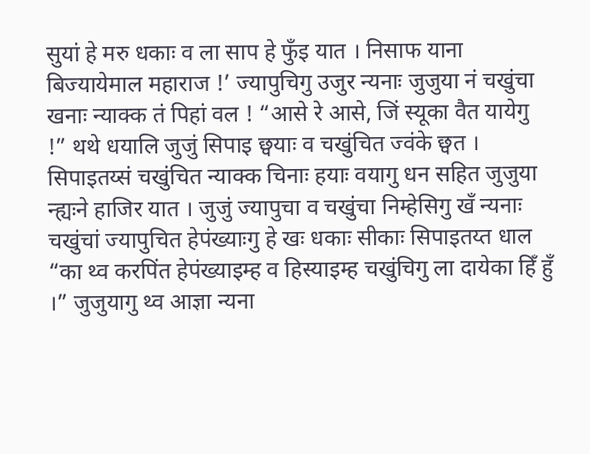सुयां हे मरु धकाः व ला साप हे फुँइ यात । निसाफ याना बिज्यायेमाल महाराज !’ ज्यापुचिगु उजुर न्यनाः जुजुया नं चखुंचा खनाः न्याक्क तं पिहां वल ! “आसे रे आसे, जिं स्यूका वैत यायेगु !” थथे धयालि जुजुं सिपाइ छ्वयाः व चखुंचित ज्वंके छ्वत । सिपाइतय्सं चखुंचित न्याक्क चिनाः हयाः वयागु धन सहित जुजुया न्ह्यःने हाजिर यात । जुजुं ज्यापुचा व चखुंचा निम्हेसिगु खँ न्यनाः चखुंचां ज्यापुचित हेपंख्याःगु हे खः धकाः सीकाः सिपाइतय्त धाल “का थ्व करपिंत हेपंख्याइम्ह व हिस्याइम्ह चखुंचिगु ला दायेका हिँ हुँ ।” जुजुयागु थ्व आज्ञा न्यना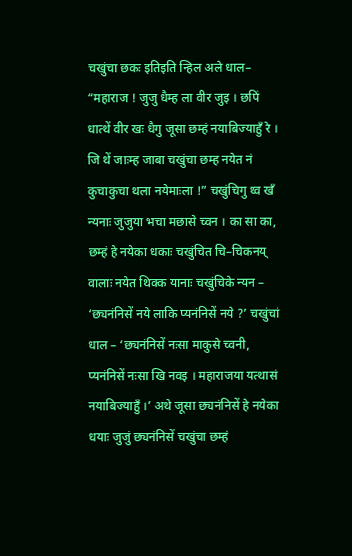चखुंचा छकः इतिइति न्हिल अले धाल– “महाराज ! जुजु धैम्ह ला वीर जुइ । छपिं धात्थें वीर खः धैगु जूसा छम्हं नयाबिज्याहुँ रे । जि थें जाःम्ह जाबा चखुंचा छम्ह नयेत नं कुचाकुचा थला नयेमाःला !” चखुंचिगु थ्व खँ न्यनाः जुजुया भचा मछासे च्वन । का सा का, छम्हं हे नयेका धकाः चखुंचित चि–चिकनय् वालाः नयेत थिक्क यानाः चखुंचिके न्यन – ‘छ्यनंनिसें नये लाकि प्यनंनिसें नये ?’ चखुंचां धाल – ‘छ्यनंनिसें नःसा माकुसे च्वनी, प्यनंनिसें नःसा खि नवइ । महाराजया यत्थासं नयाबिज्याहुँ ।’ अथे जूसा छ्यनंनिसें हे नयेका धयाः जुजुं छ्यनंनिसें चखुंचा छम्हं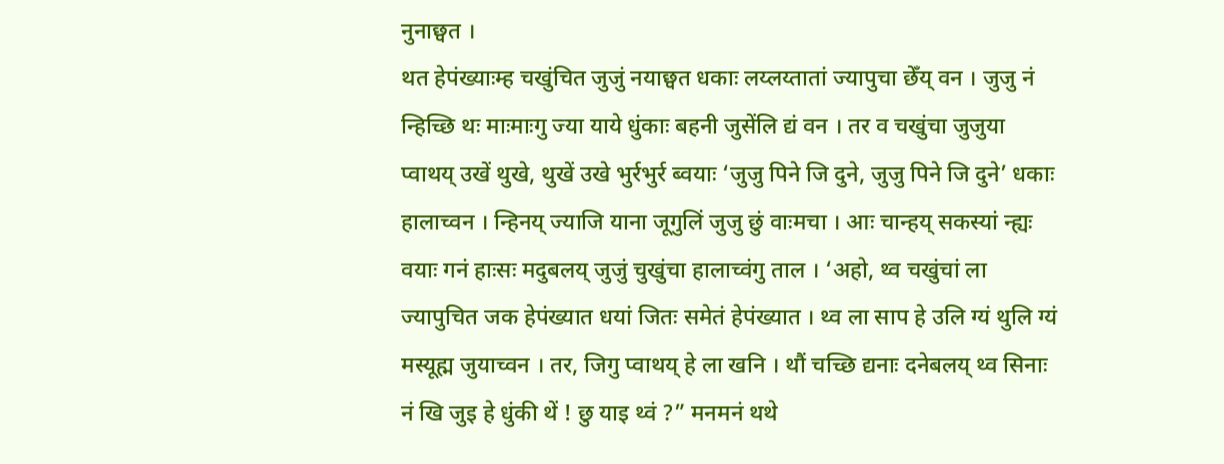नुनाछ्वत ।
थत हेपंख्याःम्ह चखुंचित जुजुं नयाछ्वत धकाः लय्लय्तातां ज्यापुचा छेँय् वन । जुजु नं न्हिच्छि थः माःमाःगु ज्या याये धुंकाः बहनी जुसेंलि द्यं वन । तर व चखुंचा जुजुया प्वाथय् उखें थुखे, थुखें उखे भुर्रभुर्र ब्वयाः ‘जुजु पिने जि दुने, जुजु पिने जि दुने’ धकाः हालाच्वन । न्हिनय् ज्याजि याना जूगुलिं जुजु छुं वाःमचा । आः चान्हय् सकस्यां न्ह्यः वयाः गनं हाःसः मदुबलय् जुजुं चुखुंचा हालाच्वंगु ताल । ‘अहो, थ्व चखुंचां ला ज्यापुचित जक हेपंख्यात धयां जितः समेतं हेपंख्यात । थ्व ला साप हे उलि ग्यं थुलि ग्यं मस्यूह्म जुयाच्वन । तर, जिगु प्वाथय् हे ला खनि । थौं चच्छि द्यनाः दनेबलय् थ्व सिनाः नं खि जुइ हे धुंकी थें ! छु याइ थ्वं ?” मनमनं थथे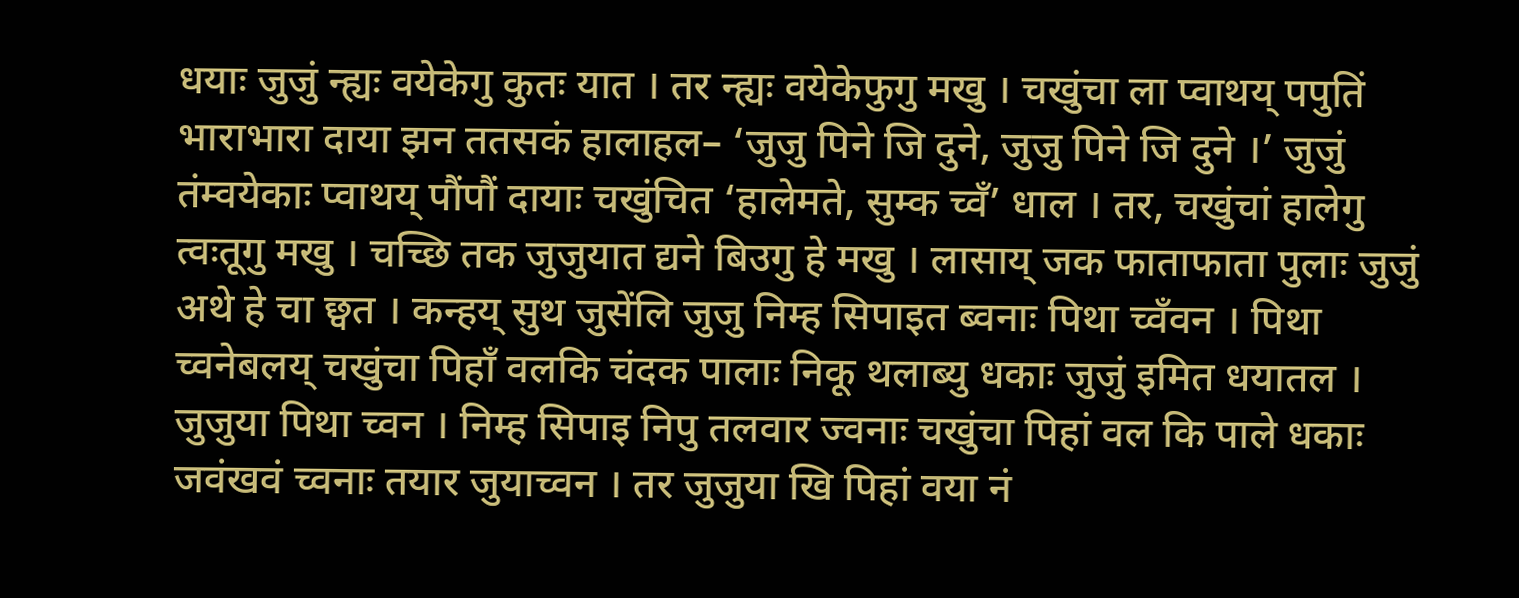धयाः जुजुं न्ह्यः वयेकेगु कुतः यात । तर न्ह्यः वयेकेफुगु मखु । चखुंचा ला प्वाथय् पपुतिं भाराभारा दाया झन ततसकं हालाहल– ‘जुजु पिने जि दुने, जुजु पिने जि दुने ।’ जुजुं तंम्वयेकाः प्वाथय् पौंपौं दायाः चखुंचित ‘हालेमते, सुम्क च्वँ’ धाल । तर, चखुंचां हालेगु त्वःतूगु मखु । चच्छि तक जुजुयात द्यने बिउगु हे मखु । लासाय् जक फाताफाता पुलाः जुजुं अथे हे चा छ्वत । कन्हय् सुथ जुसेंलि जुजु निम्ह सिपाइत ब्वनाः पिथा च्वँवन । पिथा च्वनेबलय् चखुंचा पिहाँ वलकि चंदक पालाः निकू थलाब्यु धकाः जुजुं इमित धयातल । जुजुया पिथा च्वन । निम्ह सिपाइ निपु तलवार ज्वनाः चखुंचा पिहां वल कि पाले धकाः जवंखवं च्वनाः तयार जुयाच्वन । तर जुजुया खि पिहां वया नं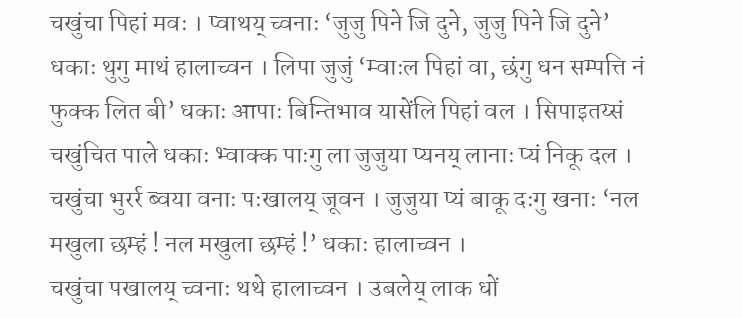चखुंचा पिहां मवः । प्वाथय् च्वनाः ‘जुजु पिने जि दुने, जुजु पिने जि दुने’ धकाः थुगु माथं हालाच्वन । लिपा जुजुं ‘म्वाःल पिहां वा, छंगु धन सम्पत्ति नं फुक्क लित बी’ धकाः आपाः बिन्तिभाव यासेंलि पिहां वल । सिपाइतय्सं चखुंचित पाले धकाः भ्वाक्क पाःगु ला जुजुया प्यनय् लानाः प्यं निकू दल । चखुंचा भुरर्र ब्वया वनाः पःखालय् जूवन । जुजुया प्यं बाकू दःगु खनाः ‘नल मखुला छम्हं ! नल मखुला छम्हं !’ धकाः हालाच्वन ।
चखुंचा पखालय् च्वनाः थथे हालाच्वन । उबलेय् लाक धों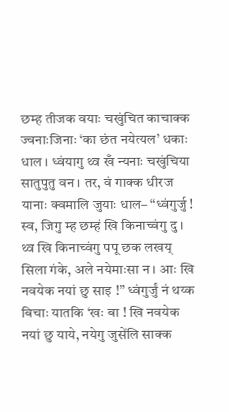छम्ह तीजक वयाः चखुंचित काचाक्क ज्वनाःजिनाः ‘का छंत नयेत्यल’ धकाः धाल । ध्वंयागु थ्व खँ न्यनाः चखुंचिया सातुपुतु वन । तर, वं गाक्क धीरज यानाः क्वमालि जुयाः धाल– “ध्वंगुर्जु ! स्व, जिगु म्ह छम्हं खि किनाच्वंगु दु । थ्व खि किनाच्वंगु पपू छक लखय् सिला गंके, अले नयेमाःसा न । आः खि नवयेक नयां छु साइ !” ध्वंगुर्जुं नं थय्क बिचाः यातकि ‘खः बा ! खि नवयेक नयां छु याये, नयेगु जुसेंलि साक्क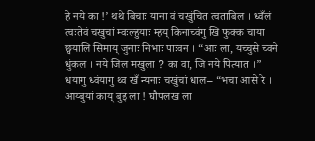हे नये का !’ थथे बिचाः याना वं चखुंचित त्वताबिल । ध्वँलं त्वःतेवं चखुचां म्वःल्हुयाः म्हय् किनाच्वंगु खि फुक्क चाया छ्वयालि सिमाय् जुनाः निभाः पाःवन । “आः ला, यच्चुसे च्वने धुंकल । नये जिल मखुला ? का वा, जि नये पित्यात ।” धयागु ध्वंयागु थ्व खँ न्यनाः चखुंचां धाल– “भचा आसे रे । आय्बुयां काय् बुइ ला ! घौपलख ला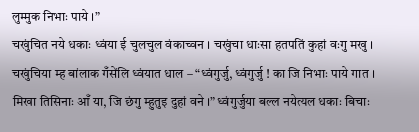लुम्मुक निभाः पाये ।”
चखुंचित नये धकाः ध्वंया ई चुलचुल वंकाच्वन । चखुंचा धाःसा हतपतिं कुहां वःगु मखु । चखुंचिया म्ह बांलाक गँसेंलि ध्वंयात धाल – “ध्वंगुर्जु, ध्वंगुर्जु ! का जि निभाः पाये गात । मिखा तिसिनाः आँ या, जि छंगु म्हुतुइ दुहां वने ।” ध्वंगुर्जुया बल्ल नयेत्यल धकाः बिचाः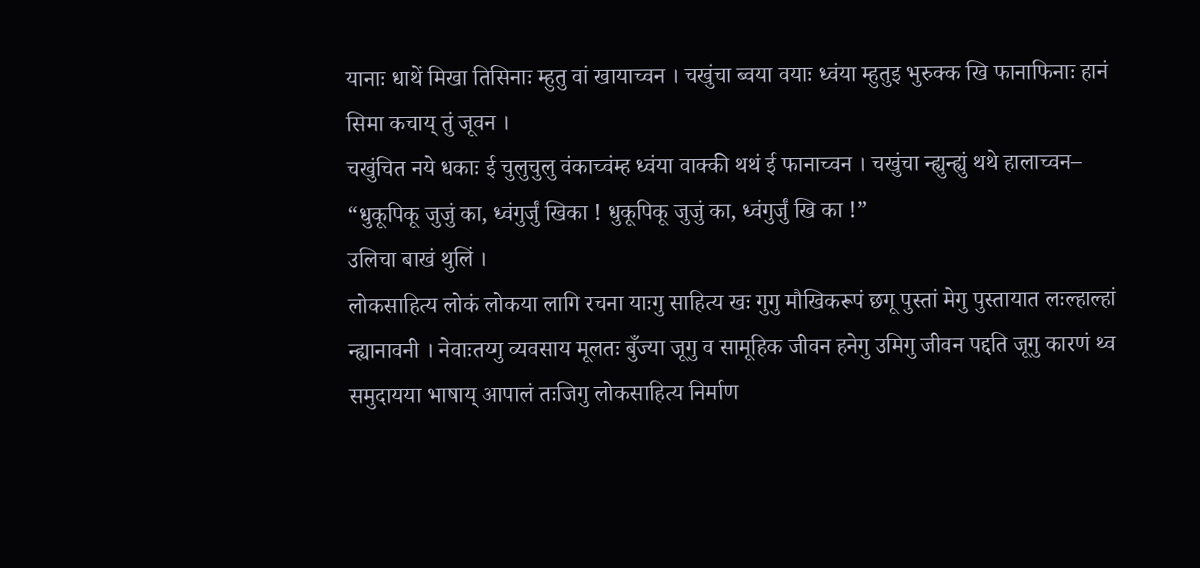यानाः धाथें मिखा तिसिनाः म्हुतु वां खायाच्वन । चखुंचा ब्वया वयाः ध्वंया म्हुतुइ भुरुक्क खि फानाफिनाः हानं सिमा कचाय् तुं जूवन ।
चखुंचित नये धकाः ई चुलुचुलु वंकाच्वंम्ह ध्वंया वाक्की थथं ई फानाच्वन । चखुंचा न्ह्युन्ह्युं थथे हालाच्वन– “धुकूपिकू जुजुं का, ध्वंगुर्जुं खिका ! धुकूपिकू जुजुं का, ध्वंगुर्जुं खि का !”
उलिचा बाखं थुलिं ।
लोकसाहित्य लोकं लोकया लागि रचना याःगु साहित्य खः गुगु मौखिकरूपं छगू पुस्तां मेगु पुस्तायात लःल्हाल्हां न्ह्यानावनी । नेवाःतय्गु व्यवसाय मूलतः बुँज्या जूगु व सामूहिक जीवन हनेगु उमिगु जीवन पद्दति जूगु कारणं थ्व समुदायया भाषाय् आपालं तःजिगु लोकसाहित्य निर्माण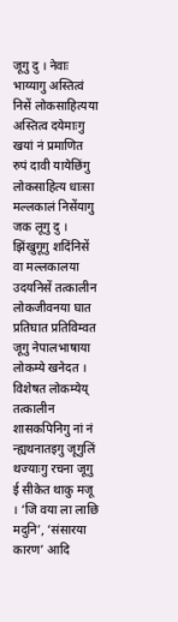जूगु दु । नेवाः भाय्यागु अस्तित्वं निसें लोकसाहित्यया अस्तित्व दयेमाःगु खयां नं प्रमाणित रुपं दावी यायेछिंगु लोकसाहित्य धाःसा मल्लकालं निसेंयागु जक लूगु दु ।
झिंखुगूगु शदिंनिसें वा मल्लकालया उदयनिसें तत्कालीन लोकजीवनया घात प्रतिघात प्रतिविम्वत जूगु नेपालभाषाया लोकम्ये खनेदत । विशेषत लोकम्येय् तत्कालीन शासकपिनिगु नां नं न्ह्यथनातइगु जूगुलिं थज्याःगु रचना जूगु ई सीकेत थाकु मजू । ‘जि वया ला लाछि मदुनि’, ‘संसारया कारण’ आदि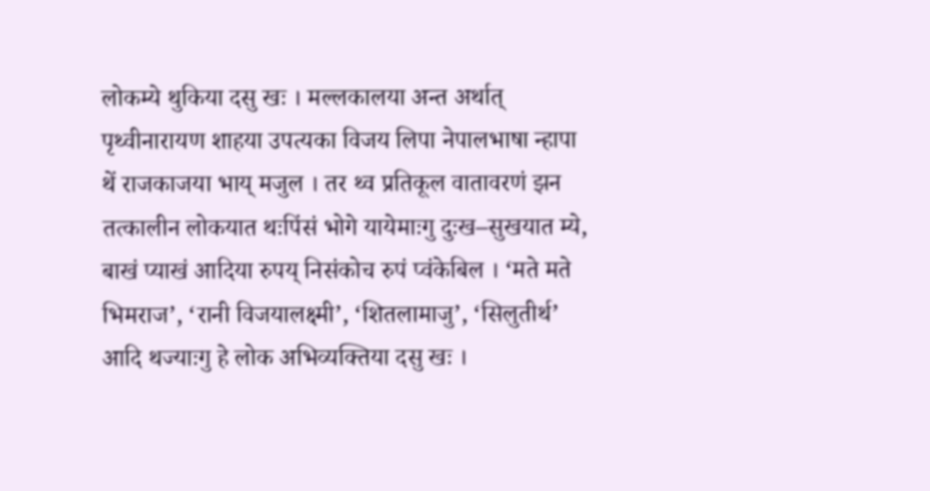लोकम्ये थुकिया दसु खः । मल्लकालया अन्त अर्थात् पृथ्वीनारायण शाहया उपत्यका विजय लिपा नेपालभाषा न्हापा थें राजकाजया भाय् मजुल । तर थ्व प्रतिकूल वातावरणं झन तत्कालीन लोकयात थःपिंसं भोगे यायेमाःगु दुःख–सुखयात म्ये, बाखं प्याखं आदिया रुपय् निसंकोच रुपं प्वंकेबिल । ‘मते मते भिमराज’, ‘रानी विजयालक्ष्मी’, ‘शितलामाजु’, ‘सिलुतीर्थ’ आदि थज्याःगु हे लोक अभिव्यक्तिया दसु खः ।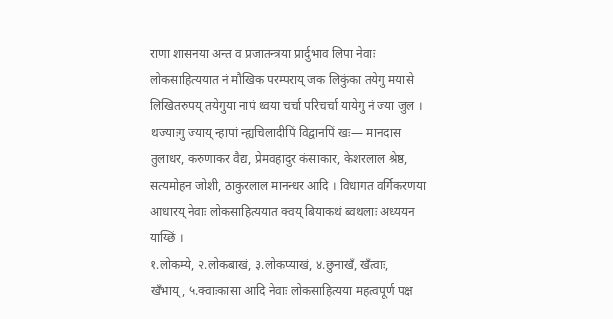राणा शासनया अन्त व प्रजातन्त्रया प्रार्दुभाव लिपा नेवाः लोकसाहित्ययात नं मौखिक परम्पराय् जक लिकुंका तयेगु मयासे लिखितरुपय् तयेगुया नापं थ्वया चर्चा परिचर्चा यायेगु नं ज्या जुल । थज्याःगु ज्याय् न्हापां न्ह्यचिलादीपिं विद्वानपिं खः— मानदास तुलाधर, करुणाकर वैद्य, प्रेमवहादुर कंसाकार, केशरलाल श्रेष्ठ, सत्यमोहन जोशी, ठाकुरलाल मानन्धर आदि । विधागत वर्गिकरणया आधारय् नेवाः लोकसाहित्ययात क्वय् बियाकथं ब्वथलाः अध्ययन याय्छिं ।
१.लोकम्ये, २.लोकबाखं, ३.लोकप्याखं, ४.छुनाखँ, खँत्वाः, खँभाय्, ५.क्वाःकासा आदि नेवाः लोकसाहित्यया महत्वपूर्ण पक्ष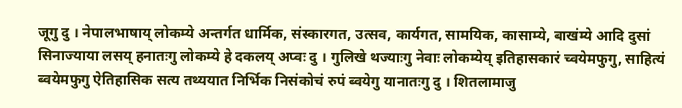जूगु दु । नेपालभाषाय् लोकम्ये अन्तर्गत धार्मिक, संस्कारगत, उत्सव, कार्यगत, सामयिक, कासाम्ये, बाखंम्ये आदि दुसां सिनाज्याया लसय् हनातःगु लोकम्ये हे दकलय् अप्वः दु । गुलिखे थज्याःगु नेवाः लोकम्येय् इतिहासकारं च्वयेमफुगु, साहित्यं ब्वयेमफुगु ऐतिहासिक सत्य तथ्ययात निर्भिक निसंकोचं रुपं ब्वयेगु यानातःगु दु । शितलामाजु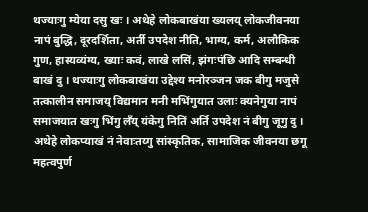थज्याःगु म्येया दसु खः । अथेहे लोकबाखंया ख्यलय् लोकजीवनया नापं बुद्धि, दूरदर्शिता, अर्ती उपदेश नीति, भाग्य, कर्म, अलौकिक गुण, हास्यव्यंग्य, ख्याः कवं, लाखे लसिं, झंगःपंछि आदि सम्बन्धी बाखं दु । थज्याःगु लोकबाखंया उद्देश्य मनोरञ्जन जक बीगु मजुसे तत्कालीन समाजय् विद्यमान मनी मभिंगुयात उलाः क्यनेगुया नापं समाजयात खःगु भिंगु लँय् यंकेगु नितिं अर्ति उपदेश नं बीगु जूगु दु । अथेहे लोकप्याखं नं नेवाःतय्गु सांस्कृतिक, सामाजिक जीवनया छगू महत्वपुर्ण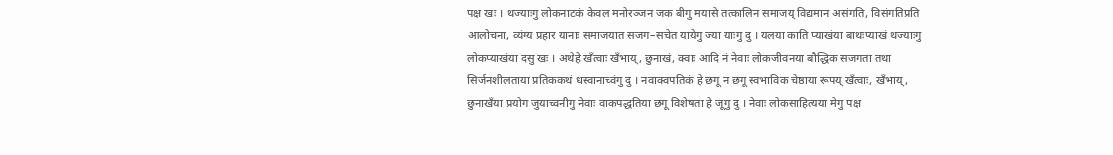पक्ष खः । थज्याःगु लोकनाटकं केवल मनोरञ्जन जक बीगु मयासे तत्कालिन समाजय् विद्यमान असंगति, विसंगतिप्रति आलोचना, व्यंग्य प्रहार यानाः समाजयात सजग–सचेत यायेगु ज्या याःगु दु । यलया काति प्याखंया बाथःप्याखं थज्याःगु लोकप्याखंया दसु खः । अथेहे खँत्वाः खँभाय्, छुनाखं, क्वाः आदि नं नेवाः लोकजीवनया बौद्धिक सजगता तथा सिर्जनशीलताया प्रतिककथं धस्वानाच्वंगु दु । नवाक्वपतिकं हे छगू न छगू स्वभाविक चेष्ठाया रूपय् खँत्वाः, खँभाय्, छुनाखँया प्रयोग जुयाच्वनीगु नेवाः वाकपद्धतिया छगू विशेषता हे जूगु दु । नेवाः लोकसाहित्यया मेगु पक्ष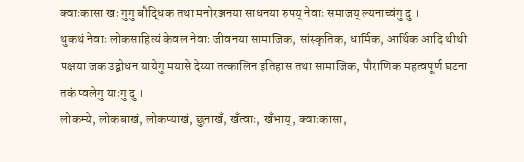क्वाःकासा खः गुगु बौद्धिक तथा मनोरञ्जनया साधनया रुपय् नेवाः समाजय् ल्यनाच्वंगु दु ।
थुकथं नेवाः लोकसाहित्यं केवल नेवाः जीवनया सामाजिक, सांस्कृतिक, धार्मिक, आर्थिक आदि थीथी पक्षया जक उद्बोधन यायेगु मयासे देय्या तत्कालिन इतिहास तथा सामाजिक, पौराणिक महत्वपूर्ण घटना तकं प्वलेगु याःगु दु ।
लोकम्ये, लोकबाखं, लोकप्याखं, छुनाखँ, खँत्वाः, खँभाय्, क्वाःकासा,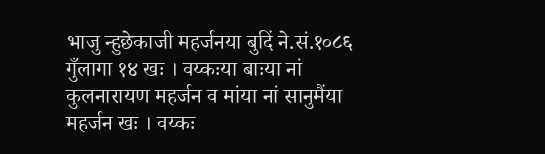भाजु न्हुछेकाजी महर्जनया बुदिं ने.सं.१०८६ गुँलागा १४ खः । वय्कःया बाःया नां कुलनारायण महर्जन व मांया नां सानुमैंया महर्जन खः । वय्कः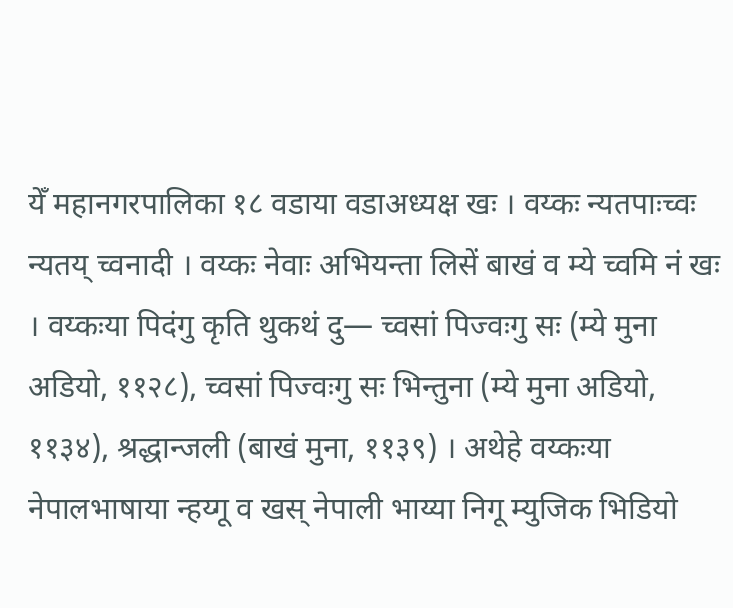येँ महानगरपालिका १८ वडाया वडाअध्यक्ष खः । वय्कः न्यतपाःच्वः न्यतय् च्वनादी । वय्कः नेवाः अभियन्ता लिसें बाखं व म्ये च्वमि नं खः । वय्कःया पिदंगु कृति थुकथं दु— च्वसां पिज्वःगु सः (म्ये मुना अडियो, ११२८), च्वसां पिज्वःगु सः भिन्तुना (म्ये मुना अडियो, ११३४), श्रद्धान्जली (बाखं मुना, ११३९) । अथेहे वय्कःया नेपालभाषाया न्हय्गू व खस् नेपाली भाय्या निगू म्युजिक भिडियो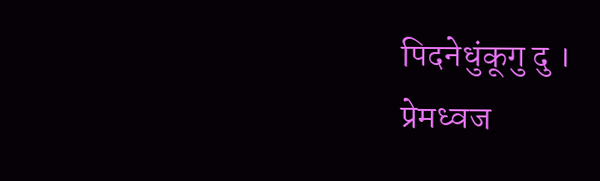पिदनेधुंकूगु दु ।
प्रेमध्वज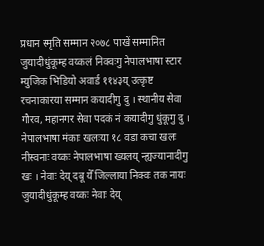प्रधान स्मृति सम्मान २०७८ पाखें सम्मानित जुयादीधुंकूम्ह वय्कलं निक्वःगु नेपालभाषा स्टार म्युजिक भिडियो अवार्ड ११४३य् उत्कृष्ट रचनाकारया सम्मान कयादीगु दु । स्थानीय सेवा गौरव, महानगर सेवा पदकं नं कयादीगु धुंकूगु दु । नेपालभाषा मंकाः खलःया १८ वडा कचा खलः नीस्वनाः वय्कः नेपालभाषा ख्यलय् न्ह्यज्यानादीगु खः । नेवाः देय् दबू येँ जिल्लाया निक्वः तक नायः जुयादीधुंकूम्ह वय्कः नेवाः देय्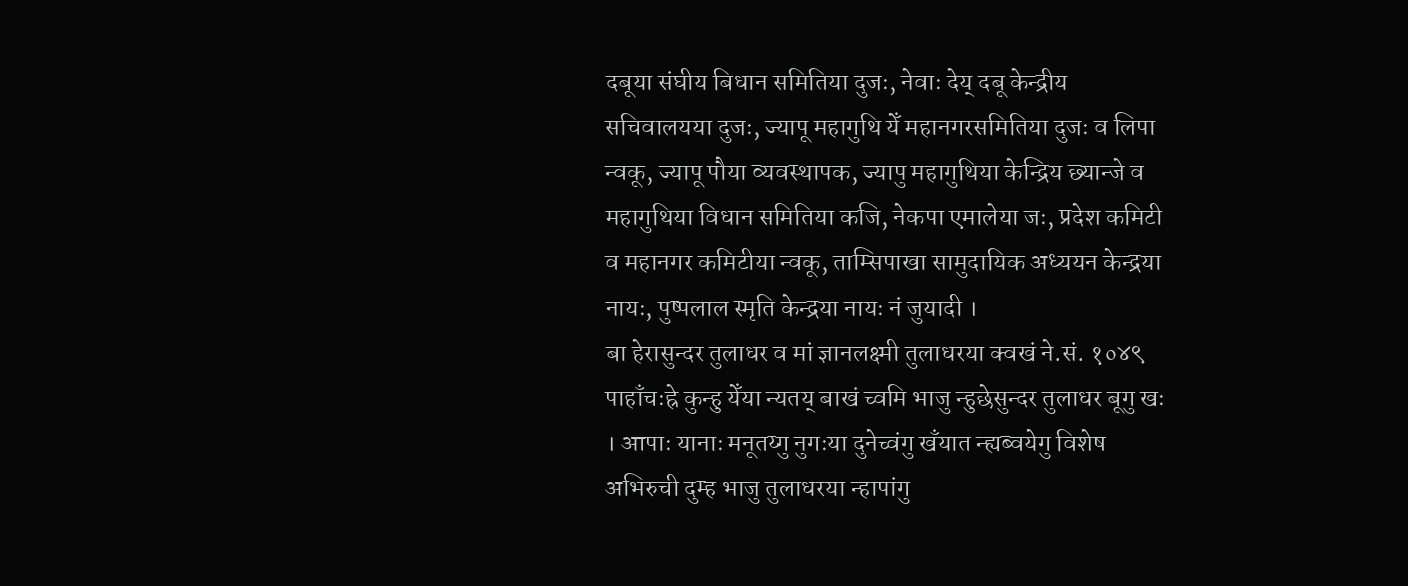दबूया संघीय बिधान समितिया दुजः, नेवाः देय् दबू केन्द्रीय सचिवालयया दुजः, ज्यापू महागुथि येँ महानगरसमितिया दुजः व लिपा न्वकू, ज्यापू पौया व्यवस्थापक, ज्यापु महागुथिया केन्द्रिय छ्यान्जे व महागुथिया विधान समितिया कजि, नेकपा एमालेया जः, प्रदेश कमिटी व महानगर कमिटीया न्वकू, ताम्सिपाखा सामुदायिक अध्ययन केन्द्रया नायः, पुष्पलाल स्मृति केन्द्रया नायः नं जुयादी ।
बा हेरासुन्दर तुलाधर व मां ज्ञानलक्ष्मी तुलाधरया क्वखं ने.सं. १०४९ पाहाँचःह्रे कुन्हु येँया न्यतय् बाखं च्वमि भाजु न्हुछेसुन्दर तुलाधर बूगु खः । आपाः यानाः मनूतय्गु नुगःया दुनेच्वंगु खँयात न्ह्यब्वयेगु विशेष अभिरुची दुम्ह भाजु तुलाधरया न्हापांगु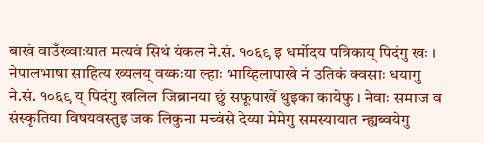बाखं वाउँख्वाःयात मत्यवं सिथं यंकल ने.सं. १०६९ इ धर्मोदय पत्रिकाय् पिदंगु खः । नेपालभाषा साहित्य ख्यलय् वय्कःया ल्हाः भाय्हिलापाखे नं उतिकं क्वसाः धयागु ने.सं. १०६९ य् पिदंगु खलिल जिब्रानया छुं सफूपाखें थुइका कायेफु । नेवाः समाज व संस्कृतिया विषयवस्तुइ जक लिकुना मच्वंसे देय्या मेमेगु समस्यायात न्ह्यब्वयेगु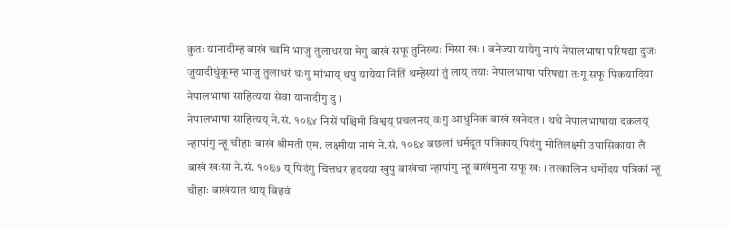कुतः यानादीम्ह बाखं च्वमि भाजु तुलाधरया मेगु बाखं सफू तुनिख्यः मिसा खः । बनेज्या यायेगु नापं नेपालभाषा परिषद्या दुजः जुयादीधुंकूम्ह भाजु तुलाधरं थःगु मांभाय् थपु यायेया निंतिं थम्हेस्यां तुं लाय् तयाः नेपालभाषा परिषद्या तःगू सफू पिकयादिया नेपालभाषा साहित्यया सेवा यानादीगु दु ।
नेपालभाषा साहित्यय् ने.सं. १०६४ निसें पश्चिमी विश्वय् प्रचलनय् वःगु आधुनिक बाखं खनेदत । थथे नेपालभाषाया दकलय् न्हापांगु न्हू चीहाः बाखं श्रीमती एम. लक्ष्मीया नामं ने.सं. १०६४ बछलां धर्मदूत पत्रिकाय् पिदंगु मोतिलक्ष्मी उपासिकाया लँ बाखं खःसा ने.सं. १०६७ य् पिदंगु चित्तधर हृदयया खुपु बाखंचा न्हापांगु न्हू बाखंमुना सफू खः । तत्कालिन धर्मोदय पत्रिकां न्हू चीहाः बाखंयात थाय् बिइवं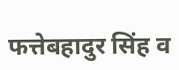फत्तेबहादुर सिंह व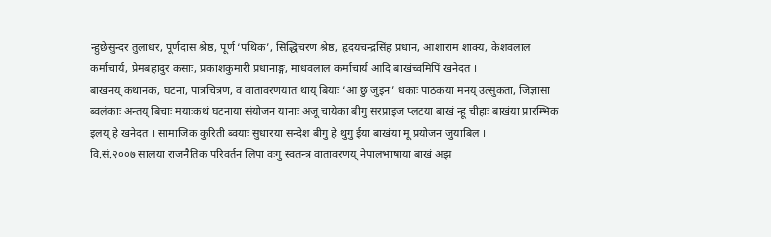न्हुछेसुन्दर तुलाधर, पूर्णदास श्रेष्ठ, पूर्ण ‘पथिक’, सिद्धिचरण श्रेष्ठ, हृदयचन्द्रसिंह प्रधान, आशाराम शाक्य, केशवलाल कर्माचार्य, प्रेमबहादुर कसाः, प्रकाशकुमारी प्रधानाङ्ग, माधवलाल कर्माचार्य आदि बाखंच्वमिपिं खनेदत ।
बाखनय् कथानक, घटना, पात्रचित्रण, व वातावरणयात थाय् बियाः ‘आ छु जुइन’ धकाः पाठकया मनय् उत्सुकता, जिज्ञासा ब्वलंकाः अन्तय् बिचाः मयाःकथं घटनाया संयोजन यानाः अजू चायेका बीगु सरप्राइज प्लटया बाखं न्हू चीहाः बाखंया प्रारम्भिक इलय् हे खनेदत । सामाजिक कुरिती ब्वयाः सुधारया सन्देश बीगु हे थुगु ईया बाखंया मू प्रयोजन जुयाबिल ।
वि.सं.२००७ सालया राजनैतिक परिवर्तन लिपा वःगु स्वतन्त्र वातावरणय् नेपालभाषाया बाखं अझ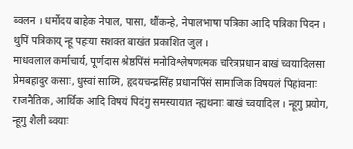ब्वलन । धर्मोदय बाहेक नेपाल, पासा, थौंकन्हे, नेपालभाषा पत्रिका आदि पत्रिका पिदन । थुपिं पत्रिकाय् न्हू पहःया सशक्त बाखंत प्रकाशित जुल ।
माधवलाल कर्माचार्य, पूर्णदास श्रेष्ठपिंसं मनोविश्लेषणत्मक चरित्रप्रधान बाखं च्वयादिलसा प्रेमबहादुर कसाः, धुस्वां साय्मि, हृदयचन्द्रसिंह प्रधानपिंसं सामाजिक विषयलं पिहांवनाः राजनैतिक, आर्थिक आदि विषयं पिदंगु समस्यायात न्ह्यथनाः बाखं च्वयादिल । न्हूगु प्रयोग, न्हूगु शैली ब्वयाः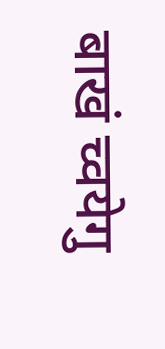बाखं च्वयेगु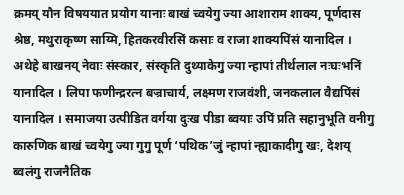क्रमय् यौन विषययात प्रयोग यानाः बाखं च्वयेगु ज्या आशाराम शाक्य, पूर्णदास श्रेष्ठ, मथुराकृष्ण साय्मि, हितकरवीरसिं कसाः व राजा शाक्यपिंसं यानादिल ।
अथेहे बाखनय् नेवाः संस्कार, संस्कृति दुथ्याकेगु ज्या न्हापां तीर्थलाल नःघःभनिं यानादिल । लिपा फणीन्द्ररत्न बज्राचार्य, लक्ष्मण राजवंशी, जनकलाल वैद्यपिंसं यानादिल । समाजया उत्पीडित वर्गया दुःख पीडा ब्वयाः उपिं प्रति सहानुभूति वनीगु कारुणिक बाखं च्वयेगु ज्या गुगु पूर्ण ‘पथिक’जुं न्हापां न्ह्याकादीगु खः, देशय् ब्वलंगु राजनैतिक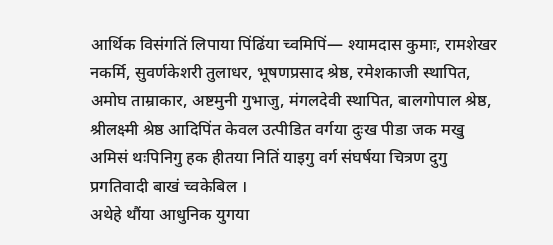आर्थिक विसंगतिं लिपाया पिंढिंया च्वमिपिं— श्यामदास कुमाः, रामशेखर नकर्मि, सुवर्णकेशरी तुलाधर, भूषणप्रसाद श्रेष्ठ, रमेशकाजी स्थापित, अमोघ ताम्राकार, अष्टमुनी गुभाजु, मंगलदेवी स्थापित, बालगोपाल श्रेष्ठ, श्रीलक्ष्मी श्रेष्ठ आदिपिंत केवल उत्पीडित वर्गया दुःख पीडा जक मखु अमिसं थःपिनिगु हक हीतया नितिं याइगु वर्ग संघर्षया चित्रण दुगु प्रगतिवादी बाखं च्वकेबिल ।
अथेहे थौंया आधुनिक युगया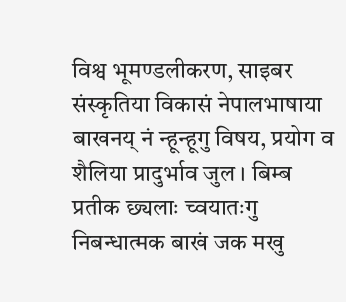विश्व भूमण्डलीकरण, साइबर संस्कृतिया विकासं नेपालभाषाया बाखनय् नं न्हून्हूगु विषय, प्रयोग व शैलिया प्रादुर्भाव जुल । बिम्ब प्रतीक छ्यलाः च्वयातःगु निबन्धात्मक बाखं जक मखु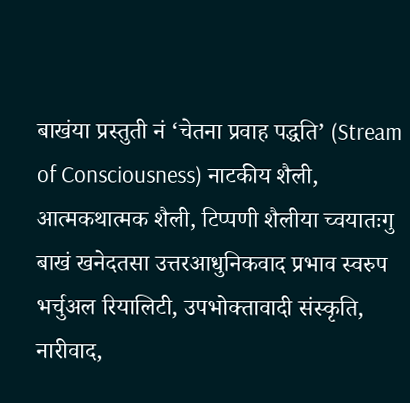बाखंया प्रस्तुती नं ‘चेतना प्रवाह पद्धति’ (Stream of Consciousness) नाटकीय शैली, आत्मकथात्मक शैली, टिप्पणी शैलीया च्वयातःगु बाखं खनेदतसा उत्तरआधुनिकवाद प्रभाव स्वरुप भर्चुअल रियालिटी, उपभोक्तावादी संस्कृति, नारीवाद,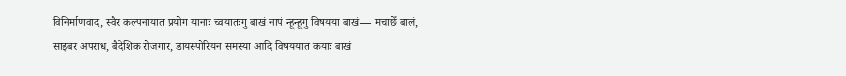विनिर्माणवाद, स्वैर कल्पनायात प्रयोग यानाः च्वयातःगु बाखं नापं न्हून्हूगु विषयया बाखं— मचाछेँ बालं, साइबर अपराध, बैदेशिक रोजगार, डायस्पोरियन समस्या आदि विषययात कयाः बाखं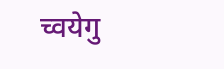च्वयेगु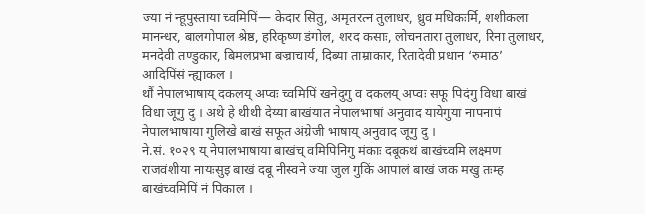ज्या नं न्हूपुस्ताया च्वमिपिं— केदार सितु, अमृतरत्न तुलाधर, ध्रुव मधिकःर्मि, शशीकला मानन्धर, बालगोपाल श्रेष्ठ, हरिकृष्ण डंगोल, शरद कसाः, लोचनतारा तुलाधर, रिना तुलाधर, मनदेवी तण्डुकार, बिमलप्रभा बज्राचार्य, दिब्या ताम्राकार, रितादेवी प्रधान ‘रुमाठ’ आदिपिंसं न्ह्याकल ।
थौं नेपालभाषाय् दकलय् अप्वः च्वमिपिं खनेदुगु व दकलय् अप्वः सफू पिदंगु विधा बाखं विधा जूगु दु । अथे हे थीथी देय्या बाखंयात नेपालभाषां अनुवाद यायेगुया नापनापं नेपालभाषाया गुलिखे बाखं सफूत अंग्रेजी भाषाय् अनुवाद जूगु दु ।
ने.सं. १०२९ य् नेपालभाषाया बाखंच् वमिपिनिगु मंकाः दबूकथं बाखंच्वमि लक्ष्मण राजवंशीया नायःसुइ बाखं दबू नीस्वने ज्या जुल गुकिं आपालं बाखं जक मखु तःम्ह बाखंच्वमिपिं नं पिकाल ।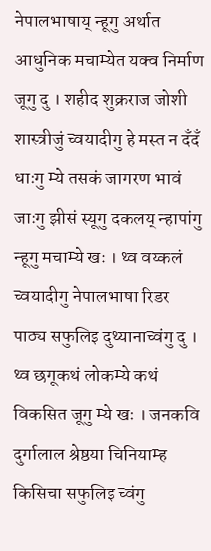नेपालभाषाय् न्हूगु अर्थात आधुनिक मचाम्येत यक्व निर्माण जूगु दु । शहीद शुक्रराज जोशी शास्त्रीजुं च्वयादीगु हे मस्त न दँदँ धाःगु म्ये तसकं जागरण भावं जाःगु झीसं स्यूगु दकलय् न्हापांगु न्हूगु मचाम्ये खः । थ्व वय्कलं च्वयादीगु नेपालभाषा रिडर पाठ्य सफुलिइ दुथ्यानाच्वंगु दु । थ्व छगूकथं लोकम्ये कथं विकसित जूगु म्ये खः । जनकवि दुर्गालाल श्रेष्ठया चिनियाम्ह किसिचा सफुलिइ च्वंगु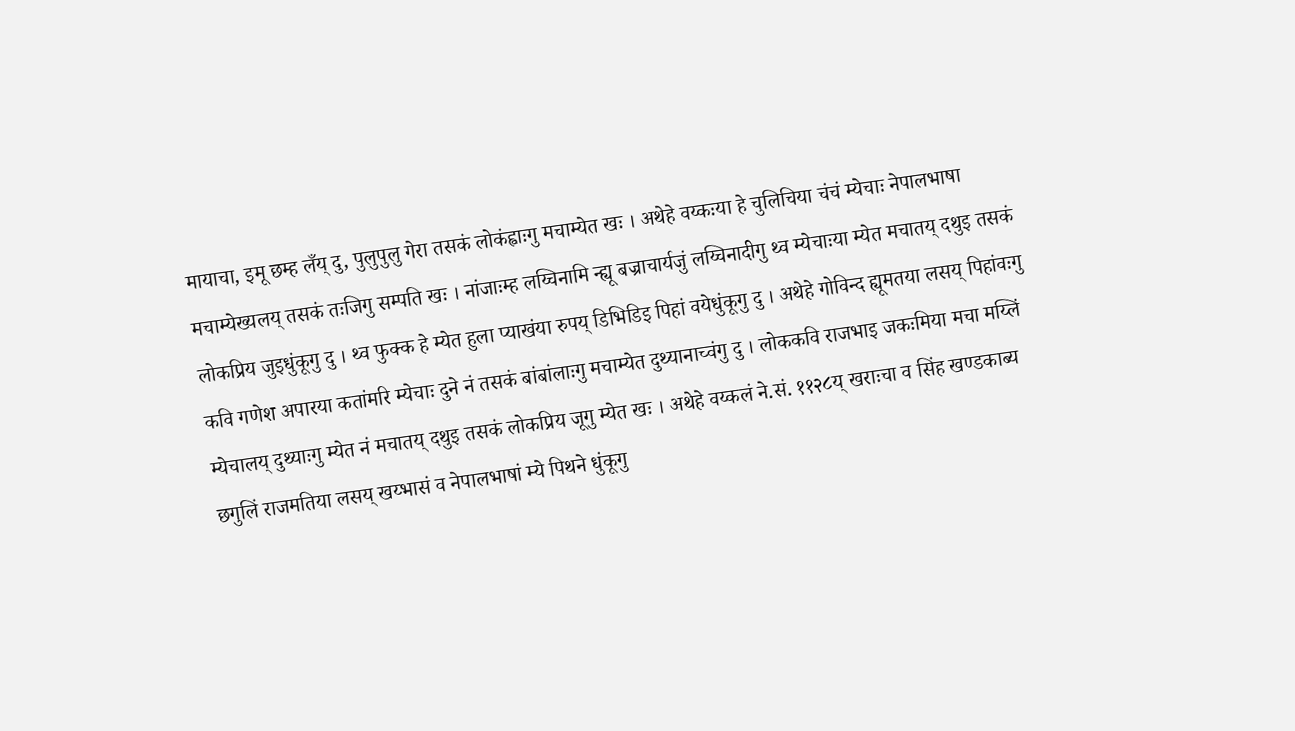मायाचा, इमू छम्ह लँय् दु, पुलुपुलु गेरा तसकं लोकंह्वाःगु मचाम्येत खः । अथेहे वय्कःया हे चुलिचिया चंचं म्येचाः नेपालभाषा मचाम्येख्यलय् तसकं तःजिगु सम्पति खः । नांजाःम्ह लय्चिनामि न्ह्यू बज्राचार्यजुं लय्चिनादीगु थ्व म्येचाःया म्येत मचातय् दथुइ तसकं लोकप्रिय जुइधुंकूगु दु । थ्व फुक्क हे म्येत हुला प्याखंया रुपय् डिभिडिइ पिहां वयेधुंकूगु दु । अथेहे गोविन्द ह्यूमतया लसय् पिहांवःगु कवि गणेश अपारया कतांमरि म्येचाः दुने नं तसकं बांबांलाःगु मचाम्येत दुथ्यानाच्वंगु दु । लोककवि राजभाइ जकःमिया मचा मय्लिं म्येचालय् दुथ्याःगु म्येत नं मचातय् दथुइ तसकं लोकप्रिय जूगु म्येत खः । अथेहे वय्कलं ने.सं. ११२८य् खराःचा व सिंह खण्डकाब्य छगुलिं राजमतिया लसय् खय्भासं व नेपालभाषां म्ये पिथने धुंकूगु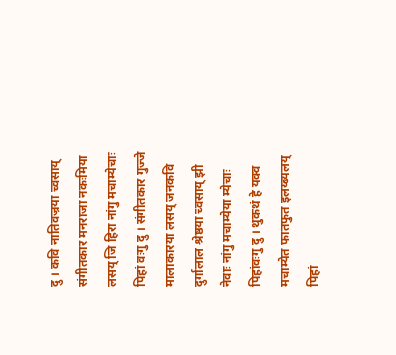दु । कवि नातिवज्रया च्वसाय् संगीतकार मनराजा नकःमिया लसय् जि हिरा नांगु मचाम्येचाः पिहां वःगु दु । संगीतकार गुज्जे मालाकारया लसय् जनकवि दुर्गालाल श्रेष्ठया च्वसाय् झी नेवाः नांगु मचाम्येया म्येचाः पिहांवःगु दु । थुकथं हे यक्व मचाम्येत फातफुत इलय्ब्यलय् पिहां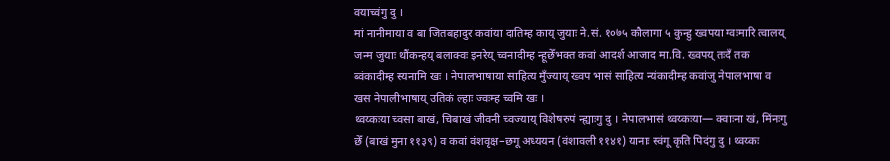वयाच्वंगु दु ।
मां नानीमाया व बा जितबहादुर कवांया दातिम्ह काय् जुयाः ने.सं. १०७५ कौलागा ५ कुन्हु ख्वपया ग्वःमारि त्वालय् जन्म जुयाः थौंकन्हय् बलाक्वः इनरेय् च्वनादीम्ह न्हूछेँभक्त कवां आदर्श आजाद मा.वि. ख्वपय् तःदँ तक ब्वंकादीम्ह स्यनामि खः । नेपालभाषाया साहित्य मुँज्याय् ख्वप भासं साहित्य न्यंकादीम्ह कवांजु नेपालभाषा व खस नेपालीभाषाय् उतिकं ल्हाः ज्वःम्ह च्वमि खः ।
थ्वय्कःया च्वसा बाखं, चिबाखं जीवनी च्वज्याय् विशेषरुपं न्ह्याःगु दु । नेपालभासं थ्वय्कःया— क्वाःना खं, मिंनःगु छेँ (बाखं मुना ११३९) व कवां वंशवृक्ष–छगू अध्ययन (वंशावली ११४१) यानाः स्वंगू कृति पिदंगु दु । थ्वय्कः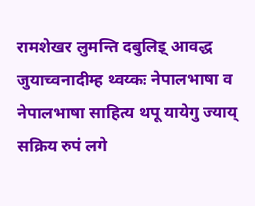रामशेखर लुमन्ति दबुलिइ् आवद्ध जुयाच्वनादीम्ह थ्वय्कः नेपालभाषा व नेपालभाषा साहित्य थपू यायेगु ज्याय् सक्रिय रुपं लगे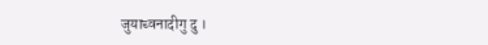जुयाच्वनादीगु दु ।